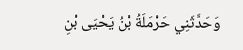وَحَدَّثَنِي حَرْمَلَةُ بْنُ يَحْيَى بْنِ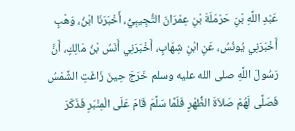عَبْدِ اللَّهِ بْنِ حَرْمَلَةَ بْنِ عِمْرَانَ التُّجِيبِيُّ، أَخْبَرَنَا ابْنُ، وَهْبٍ أَخْبَرَنِي يُونُسُ، عَنِ ابْنِ شِهَابٍ، أَخْبَرَنِي أَنَسُ بْنُ مَالِكٍ، أَنَّ رَسُولَ اللَّهِ صلى الله عليه وسلم خَرَجَ حِينَ زَاغَتِ الشَّمْسُ فَصَلَّى لَهُمْ صَلاَةَ الظُّهْرِ فَلَمَّا سَلَّمَ قَامَ عَلَى الْمِنْبَرِ فَذَكَرَ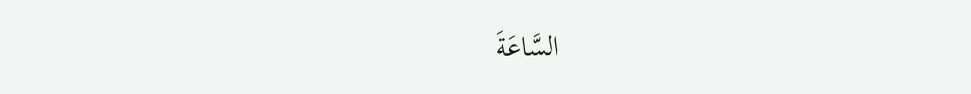السَّاعَةَ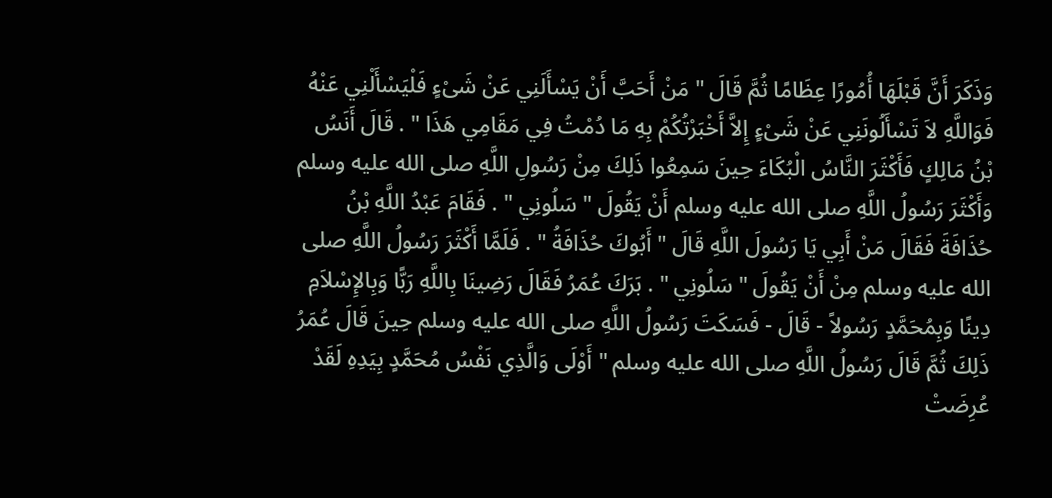وَذَكَرَ أَنَّ قَبْلَهَا أُمُورًا عِظَامًا ثُمَّ قَالَ " مَنْ أَحَبَّ أَنْ يَسْأَلَنِي عَنْ شَىْءٍ فَلْيَسْأَلْنِي عَنْهُ فَوَاللَّهِ لاَ تَسْأَلُونَنِي عَنْ شَىْءٍ إِلاَّ أَخْبَرْتُكُمْ بِهِ مَا دُمْتُ فِي مَقَامِي هَذَا " . قَالَ أَنَسُ بْنُ مَالِكٍ فَأَكْثَرَ النَّاسُ الْبُكَاءَ حِينَ سَمِعُوا ذَلِكَ مِنْ رَسُولِ اللَّهِ صلى الله عليه وسلم وَأَكْثَرَ رَسُولُ اللَّهِ صلى الله عليه وسلم أَنْ يَقُولَ " سَلُونِي " . فَقَامَ عَبْدُ اللَّهِ بْنُ حُذَافَةَ فَقَالَ مَنْ أَبِي يَا رَسُولَ اللَّهِ قَالَ " أَبُوكَ حُذَافَةُ " . فَلَمَّا أَكْثَرَ رَسُولُ اللَّهِ صلى الله عليه وسلم مِنْ أَنْ يَقُولَ " سَلُونِي " . بَرَكَ عُمَرُ فَقَالَ رَضِينَا بِاللَّهِ رَبًّا وَبِالإِسْلاَمِ دِينًا وَبِمُحَمَّدٍ رَسُولاً - قَالَ - فَسَكَتَ رَسُولُ اللَّهِ صلى الله عليه وسلم حِينَ قَالَ عُمَرُ ذَلِكَ ثُمَّ قَالَ رَسُولُ اللَّهِ صلى الله عليه وسلم " أَوْلَى وَالَّذِي نَفْسُ مُحَمَّدٍ بِيَدِهِ لَقَدْ عُرِضَتْ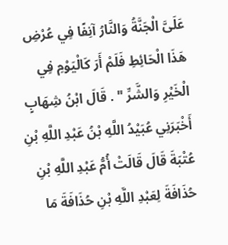عَلَىَّ الْجَنَّةُ وَالنَّارُ آنِفًا فِي عُرْضِ هَذَا الْحَائِطِ فَلَمْ أَرَ كَالْيَوْمِ فِي الْخَيْرِ وَالشَّرِّ " . قَالَ ابْنُ شِهَابٍ أَخْبَرَنِي عُبَيْدُ اللَّهِ بْنُ عَبْدِ اللَّهِ بْنِ عُتْبَةَ قَالَ قَالَتْ أُمُّ عَبْدِ اللَّهِ بْنِ حُذَافَةَ لِعَبْدِ اللَّهِ بْنِ حُذَافَةَ مَا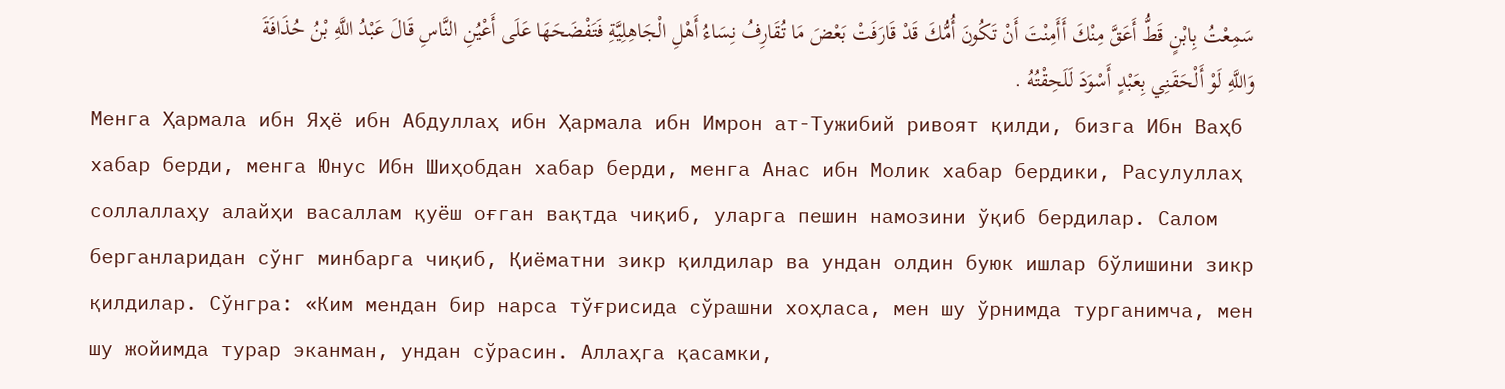سَمِعْتُ بِابْنٍ قَطُّ أَعَقَّ مِنْكَ أَأَمِنْتَ أَنْ تَكُونَ أُمُّكَ قَدْ قَارَفَتْ بَعْضَ مَا تُقَارِفُ نِسَاءُ أَهْلِ الْجَاهِلِيَّةِ فَتَفْضَحَهَا عَلَى أَعْيُنِ النَّاسِ قَالَ عَبْدُ اللَّهِ بْنُ حُذَافَةَ وَاللَّهِ لَوْ أَلْحَقَنِي بِعَبْدٍ أَسْوَدَ لَلَحِقْتُهُ .
Менга Ҳармала ибн Яҳё ибн Абдуллаҳ ибн Ҳармала ибн Имрон ат-Тужибий ривоят қилди, бизга Ибн Ваҳб хабар берди, менга Юнус Ибн Шиҳобдан хабар берди, менга Анас ибн Молик хабар бердики, Расулуллаҳ соллаллаҳу алайҳи васаллам қуёш оғган вақтда чиқиб, уларга пешин намозини ўқиб бердилар. Салом берганларидан сўнг минбарга чиқиб, Қиёматни зикр қилдилар ва ундан олдин буюк ишлар бўлишини зикр қилдилар. Сўнгра: «Ким мендан бир нарса тўғрисида сўрашни хоҳласа, мен шу ўрнимда турганимча, мен шу жойимда турар эканман, ундан сўрасин. Аллаҳга қасамки,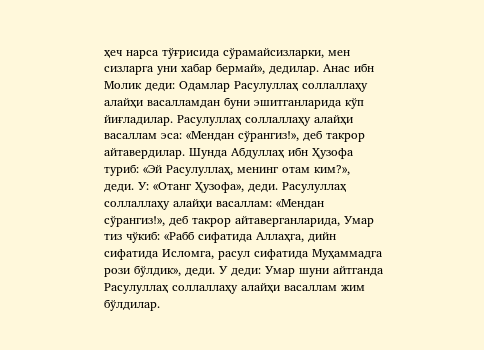ҳеч нарса тўғрисида сўрамайсизларки, мен сизларга уни хабар бермай», дедилар. Анас ибн Молик деди: Одамлар Расулуллаҳ соллаллаҳу алайҳи васалламдан буни эшитганларида кўп йиғладилар. Расулуллаҳ соллаллаҳу алайҳи васаллам эса: «Мендан сўрангиз!», деб такрор айтавердилар. Шунда Абдуллаҳ ибн Ҳузофа туриб: «Эй Расулуллаҳ, менинг отам ким?», деди. У: «Отанг Ҳузофа», деди. Расулуллаҳ соллаллаҳу алайҳи васаллам: «Мендан сўрангиз!», деб такрор айтаверганларида, Умар тиз чўкиб: «Рабб сифатида Аллаҳга, дийн сифатида Исломга, расул сифатида Муҳаммадга рози бўлдик», деди. У деди: Умар шуни айтганда Расулуллаҳ соллаллаҳу алайҳи васаллам жим бўлдилар.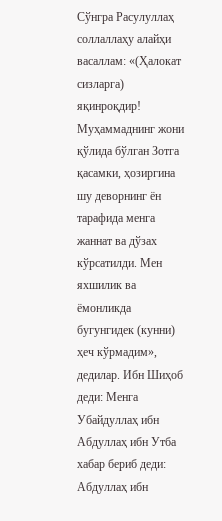Сўнгра Расулуллаҳ соллаллаҳу алайҳи васаллам: «(Ҳалокат сизларга) яқинроқдир! Муҳаммаднинг жони қўлида бўлган Зотга қасамки, ҳозиргина шу деворнинг ён тарафида менга жаннат ва дўзах кўрсатилди. Мен яхшилик ва ёмонликда бугунгидек (кунни) ҳеч кўрмадим», дедилар. Ибн Шиҳоб деди: Менга Убайдуллаҳ ибн Абдуллаҳ ибн Утба хабар бериб деди: Абдуллаҳ ибн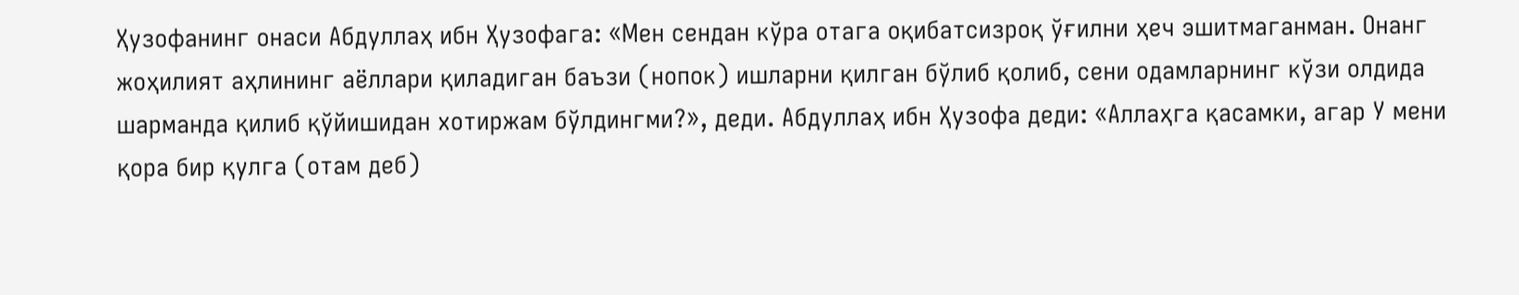Ҳузофанинг онаси Абдуллаҳ ибн Ҳузофага: «Мен сендан кўра отага оқибатсизроқ ўғилни ҳеч эшитмаганман. Онанг жоҳилият аҳлининг аёллари қиладиган баъзи (нопок) ишларни қилган бўлиб қолиб, сени одамларнинг кўзи олдида шарманда қилиб қўйишидан хотиржам бўлдингми?», деди. Абдуллаҳ ибн Ҳузофа деди: «Аллаҳга қасамки, агар У мени қора бир қулга (отам деб)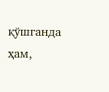қўшганда ҳам,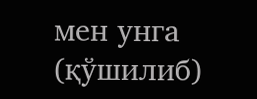мен унга (қўшилиб)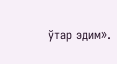ўтар эдим».